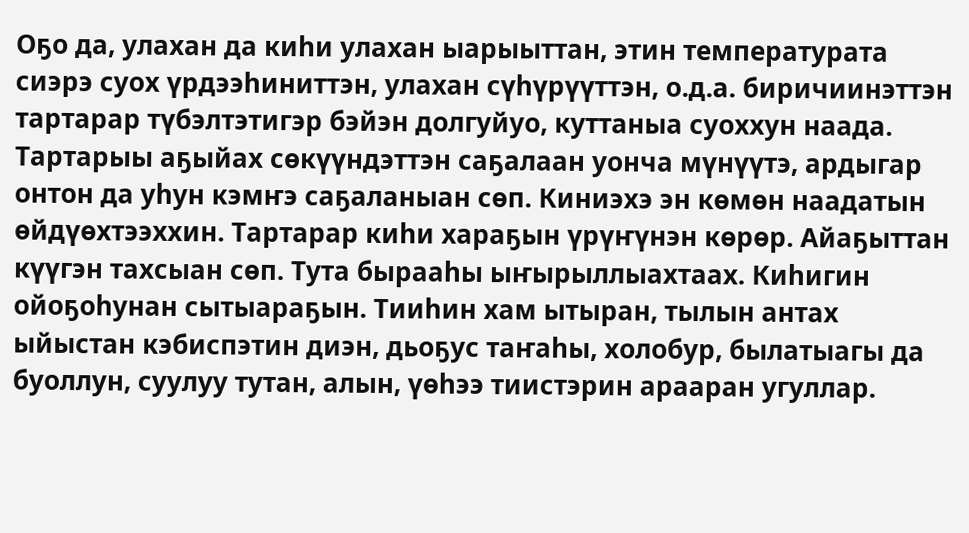Оҕо да, улахан да киһи улахан ыарыыттан, этин температурата сиэрэ суох үрдээһиниттэн, улахан сүһүрүүттэн, о.д.а. биричиинэттэн тартарар түбэлтэтигэр бэйэн долгуйуо, куттаныа суоххун наада.
Тартарыы аҕыйах сөкүүндэттэн саҕалаан уонча мүнүүтэ, ардыгар онтон да уһун кэмҥэ саҕаланыан сөп. Киниэхэ эн көмөн наадатын өйдүөхтээххин. Тартарар киһи хараҕын үрүҥүнэн көрөр. Айаҕыттан күүгэн тахсыан сөп. Тута бырааһы ыҥырыллыахтаах. Киһигин ойоҕоһунан сытыараҕын. Тииһин хам ытыран, тылын антах ыйыстан кэбиспэтин диэн, дьоҕус таҥаһы, холобур, былатыагы да буоллун, суулуу тутан, алын, үөһээ тиистэрин арааран угуллар.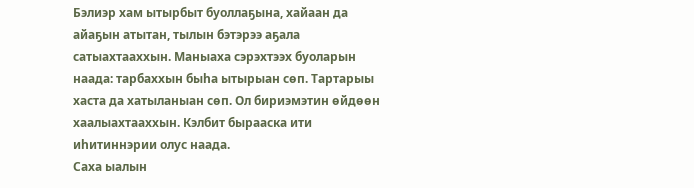Бэлиэр хам ытырбыт буоллаҕына, хайаан да айаҕын атытан, тылын бэтэрээ аҕала сатыахтааххын. Маныаха сэрэхтээх буоларын наада: тарбаххын быһа ытырыан сөп. Тартарыы хаста да хатыланыан сөп. Ол бириэмэтин өйдөөн хаалыахтааххын. Кэлбит бырааска ити иһитиннэрии олус наада.
Саха ыалын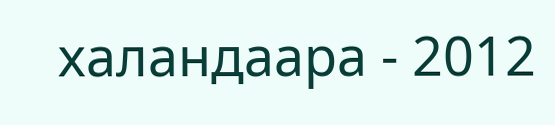халандаара - 2012